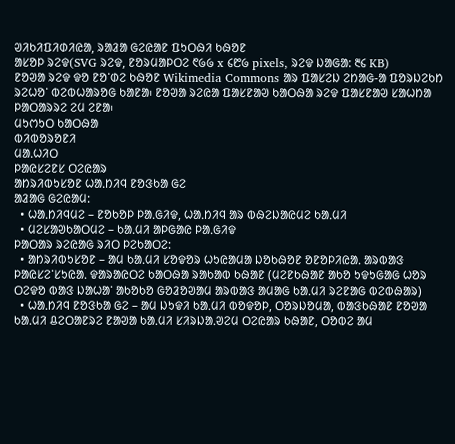ᱣᱤᱠᱤᱯᱤᱰᱤᱭᱟ, ᱨᱟᱲᱟ ᱜᱮᱭᱟᱱ ᱯᱩᱛᱷᱤ ᱠᱷᱚᱱ
ᱟᱥᱚᱞ ᱨᱮᱫ(SVG ᱨᱮᱫ, ᱱᱚᱨᱢᱟᱞᱛᱮ ᱖᱙᱙ x ᱔᱘᱙ pixels, ᱨᱮᱫ ᱡᱟᱜᱟ: ᱓᱔ KB)
ᱱᱚᱣᱟ ᱨᱮᱫ ᱫᱚ ᱱᱚᱸᱰᱮ ᱠᱷᱚᱱ Wikimedia Commons ᱟᱨ ᱯᱟᱥᱮᱡ ᱮᱴᱟᱜ-ᱟ ᱯᱚᱨᱡᱮᱠᱴ ᱨᱮᱦᱚᱸ ᱵᱮᱵᱦᱟᱨᱚᱜ ᱠᱟᱱᱟ᱾ ᱱᱚᱣᱟ ᱨᱮᱭᱟ ᱯᱟᱥᱱᱟᱣ ᱠᱟᱛᱷᱟ ᱨᱮᱫ ᱯᱟᱥᱱᱟᱣ ᱥᱟᱦᱴᱟ ᱞᱟᱛᱟᱨᱨᱮ ᱮᱢ ᱮᱱᱟ᱾
ᱢᱩᱬᱩᱛ ᱠᱟᱛᱷᱟ
ᱵᱤᱵᱚᱨᱚᱱᱤ
ᱢᱟᱹᱦᱤᱛ
ᱞᱟᱭᱥᱮᱱᱥ ᱛᱮᱭᱟᱨ
ᱟᱴᱨᱤᱵᱩᱥᱚᱱ ᱦᱟᱹᱴᱤᱧ ᱱᱚᱝᱠᱟ ᱜᱮ
ᱟᱲᱟᱜ ᱜᱮᱭᱟᱢ:
  • ᱦᱟᱹᱴᱤᱧᱢᱮ – ᱱᱚᱠᱚᱞ ᱞᱟᱹᱜᱤᱫ, ᱦᱟᱹᱴᱤᱧ ᱟᱨ ᱵᱷᱮᱡᱟᱭᱢᱮ ᱠᱟᱹᱢᱤ
  • ᱢᱮᱥᱟᱣᱠᱟᱛᱢᱮ – ᱠᱟᱹᱢᱤ ᱟᱞᱜᱟᱭ ᱞᱟᱹᱜᱤᱫ
ᱞᱟᱛᱟᱨ ᱨᱮᱭᱟᱜ ᱨᱤᱛ ᱞᱮᱠᱟᱛᱮ:
  • ᱟᱴᱨᱤᱵᱩᱥᱚᱱ – ᱟᱢ ᱠᱟᱹᱢᱤ ᱥᱚᱫᱚᱨ ᱦᱩᱭᱟᱢᱟ ᱡᱚᱠᱷᱚᱱ ᱚᱱᱚᱞᱤᱭᱟᱹ ᱟᱨᱵᱟᱝ ᱞᱟᱭᱥᱮᱸᱥᱩᱭᱟᱹ ᱫᱟᱨᱟᱭᱛᱮ ᱠᱟᱛᱷᱟ ᱨᱟᱠᱟᱵ ᱠᱷᱟᱱ (ᱢᱮᱱᱠᱷᱟᱱ ᱟᱠᱚ ᱩᱫᱩᱜᱟᱜ ᱦᱚᱨ ᱛᱮᱫᱚ ᱵᱟᱝ ᱡᱟᱦᱟᱸ ᱟᱠᱚᱠᱚ ᱜᱚᱲᱚᱣᱟᱢ ᱟᱨᱵᱟᱝ ᱟᱢᱟᱜ ᱠᱟᱹᱢᱤ ᱨᱮᱱᱟᱜ ᱵᱮᱵᱷᱟᱨ)
  • ᱦᱟᱹᱴᱤᱧ ᱱᱚᱝᱠᱟ ᱜᱮ – ᱟᱢ ᱡᱩᱫᱤ ᱠᱟᱹᱢᱤ ᱵᱚᱫᱚᱞ, ᱛᱚᱨᱡᱚᱢᱟ, ᱵᱟᱝᱠᱷᱟᱱ ᱱᱚᱣᱟ ᱠᱟᱹᱢᱤ ᱪᱮᱛᱟᱱᱨᱮ ᱱᱟᱣᱟ ᱠᱟᱹᱢᱤ ᱥᱤᱨᱡᱟᱹᱣᱮᱢ ᱛᱮᱭᱟᱨ ᱠᱷᱟᱱ, ᱛᱚᱵᱮ ᱟᱢ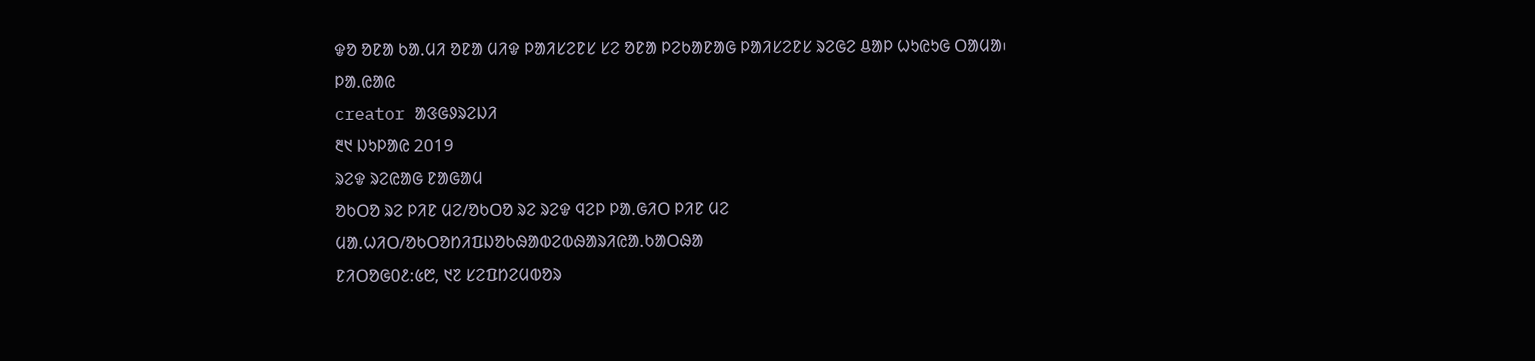ᱫᱚ ᱚᱱᱟ ᱠᱟᱹᱢᱤ ᱚᱱᱟ ᱢᱤᱫ ᱞᱟᱤᱥᱮᱱᱥ ᱥᱮ ᱚᱱᱟ ᱞᱮᱠᱟᱱᱟᱜ ᱞᱟᱤᱥᱮᱱᱥ ᱨᱮᱜᱮ ᱪᱟᱞ ᱦᱩᱭᱩᱜ ᱛᱟᱢᱟ᱾
ᱞᱟ.ᱭᱟᱭ
creator ᱟᱝᱜᱽᱨᱮᱡᱤ
᱓᱑ ᱡᱩᱞᱟᱭ 2019
ᱨᱮᱫ ᱨᱮᱭᱟᱜ ᱱᱟᱜᱟᱢ
ᱚᱠᱛᱚ ᱨᱮ ᱞᱤᱱ ᱢᱮ/ᱚᱠᱛᱚ ᱨᱮ ᱨᱮᱫ ᱧᱮᱞ ᱞᱟᱹᱜᱤᱛ ᱞᱤᱱ ᱢᱮ
ᱢᱟᱹᱦᱤᱛ/ᱚᱠᱛᱚᱴᱤᱯᱡᱚᱠᱷᱟᱵᱮᱵᱷᱟᱨᱤᱭᱟᱹᱠᱟᱛᱷᱟ
ᱱᱤᱛᱚᱜ᱐᱒:᱕᱘, ᱑᱗ ᱥᱮᱯᱴᱮᱢᱵᱚᱨ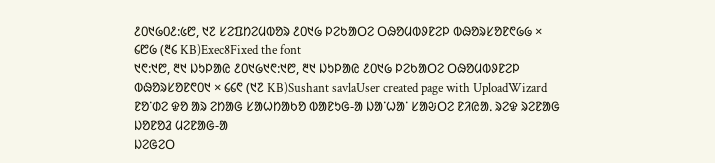᱒᱐᱑᱙᱐᱒:᱕᱘, ᱑᱗ ᱥᱮᱯᱴᱮᱢᱵᱚᱨ ᱒᱐᱑᱙ ᱞᱮᱠᱟᱛᱮ ᱛᱷᱚᱢᱵᱽᱱᱮᱞ ᱵᱷᱚᱨᱥᱚᱱ᱖᱙᱙ × ᱔᱘᱙ (᱓᱔ KB)Exec8Fixed the font
᱑᱖:᱑᱘, ᱓᱑ ᱡᱩᱞᱟᱭ ᱒᱐᱑᱙᱑᱖:᱑᱘, ᱓᱑ ᱡᱩᱞᱟᱭ ᱒᱐᱑᱙ ᱞᱮᱠᱟᱛᱮ ᱛᱷᱚᱢᱵᱽᱱᱮᱞ ᱵᱷᱚᱨᱥᱚᱱ᱖᱐᱑ × ᱔᱔᱖ (᱑᱗ KB)Sushant savlaUser created page with UploadWizard
ᱱᱚᱸᱰᱮ ᱫᱚ ᱟᱨ ᱮᱴᱟᱜ ᱥᱟᱦᱴᱟᱠᱚ ᱵᱟᱱᱩᱜ-ᱟ ᱡᱟᱸᱦᱟᱸ ᱥᱟᱶᱛᱮ ᱱᱤᱭᱟᱹ ᱨᱮᱫ ᱨᱮᱱᱟᱜ ᱡᱚᱱᱚᱲ ᱢᱮᱱᱟᱜ-ᱟ
ᱡᱮᱜᱮᱛ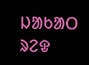ᱡᱟᱠᱟᱛ ᱨᱮᱫ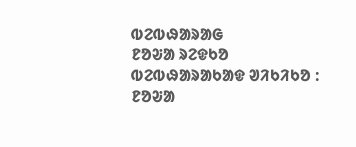ᱵᱮᱵᱷᱟᱨᱟᱜ
ᱱᱚᱶᱟ ᱨᱮᱫᱠᱚ ᱵᱮᱵᱷᱟᱨᱟᱠᱟᱫ ᱣᱤᱠᱤᱠᱚ :
ᱱᱚᱶᱟ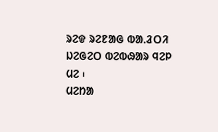ᱨᱮᱫ ᱨᱮᱱᱟᱜ ᱵᱟᱹᱲᱛᱤ ᱡᱮᱜᱮᱛ ᱵᱮᱵᱷᱟᱨ ᱧᱮᱞ ᱢᱮ ᱾
ᱢᱮᱴᱟ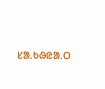ᱥᱟᱹᱠᱷᱭᱟᱹᱛ